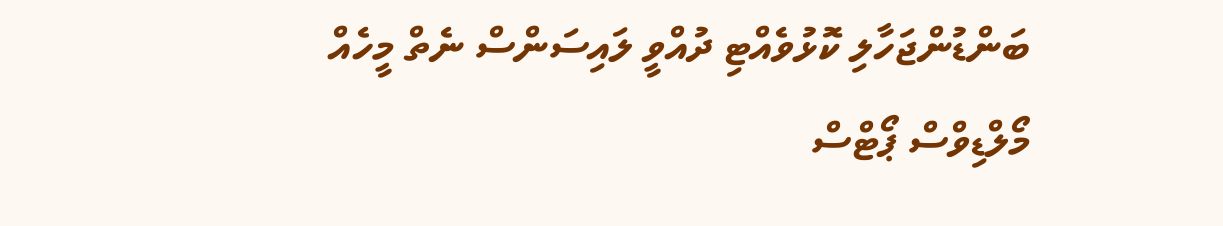ބަންޑުންޖަހާލި ކޮޅުވެއްޓި ދުއްވީ ލައިސަންސް ނެތް މީހެއް
މޯލްޑިވްސް ޕޯޓްސް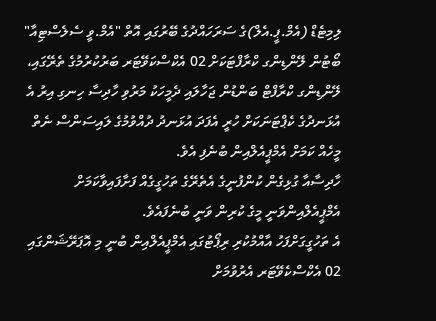ލިމިޓެޑް (އެމް.ޕީ.އެލް)ގެ ސަރަހައްދުގެ ބޭރުގައި އޮތް "އެމް.ވީ ސެލެސްޓިއާ" ބޯޓުން ލޭންޑިންގ ކްރާފްޓަކަށް 02 އެކްސްކަވޭޓަރ ބަރުކުރުމުގެ ތެރޭގައި، ލޭންޑިންގ ކްރާފްޓް ބަންޑުން ޖަހާލައި ދެމީހަކު މަރުވި ހާދިސާ ހިނގި އިރު އެ އުޅަނދުގެ ކެޕްޓަނަކަށް ހުރީ އެފަދަ އުޅަނދު ދުއްވުމުގެ ލައިސަންސް ނެތް މީހެއް ކަމަށް އެމްޕީއެލްއިން ބުނެފި އެވެ.
ހާދިސާއާ ގުޅިގެން ކުންފުނީގެ އެތެރޭގެ ތަހުގީގެއް ފަށާފައިވާކަމަށް އެމްޕީއެލްއިންވަނީ މީގެ ކުރިން ވަނީ ބުނެފައެވެ.
އެ ތަހުގީގަށްފަހު އާއްމުކުރި ރިޕޯޓުގައި އެމްޕީއެލްއިން ބުނީ މި އޮޕަރޭޝަންގައި 02 އެކްސްކެވޭޓަރ އެރުވުމަށް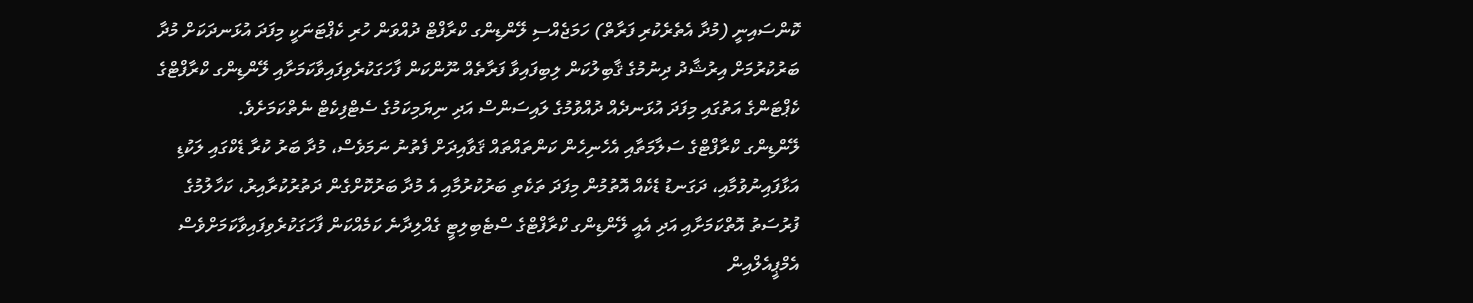ކޮންސައިނީ (މުދާ އެތެރެކުރި ފަރާތް) ހަމަޖެއްސި ލޭންޑިންގ ކްރާފްޓް ދުއްވަން ހުރި ކެޕްޓަނަކީ މިފަދަ އުޅަނދަކަށް މުދާ ބަރުކުރުމަށް އިރުޝާދު ދިނުމުގެ ޤާބިލުކަން ލިބިފައިވާ ފަރާތެއް ނޫންކަން ފާހަގަކުރެވިފައިވާކަމަށާއި ލޭންޑިންގ ކްރާފްޓްގެ ކެޕްޓަންގެ އަތުގައި މިފަދަ އުޅަނދެއް ދުއްވުމުގެ ލައިސަންސް އަދި ނިޔަމިކަމުގެ ސެޓްފިކެޓް ނެތްކަމަށެވެ.
ލޭންޑިންގ ކްރާފްޓްގެ ސަލާމަތާއި އެހެނިހެން ކަންތައްތައް ޤަވާއިދަށް ފެތުނު ނަމަވެސް، މުދާ ބަރު ކުރާ ޑެކްގައި ލަކުޑި އަޅާފައިނުވުމާއި، ދަގަނޑު ޑެކެއް އޮތުމުން މިފަދަ ތަކެތި ބަރުކުރުމާއި އެ މުދާ ބަރުކޮށްގެން ދަތުރުކުރާއިރު، ކަހާލުމުގެ ފުރުސަތު އޮތްކަމަށާއި އަދި އެއީ ލޭންޑިންގ ކްރާފްޓްގެ ސްޓެބިލިޓީ ގެއްލިދާނެ ކަމެއްކަން ފާހަގަކުރެވިފައިވާކަމަށްވެސް އެމްޕީއެލްއިން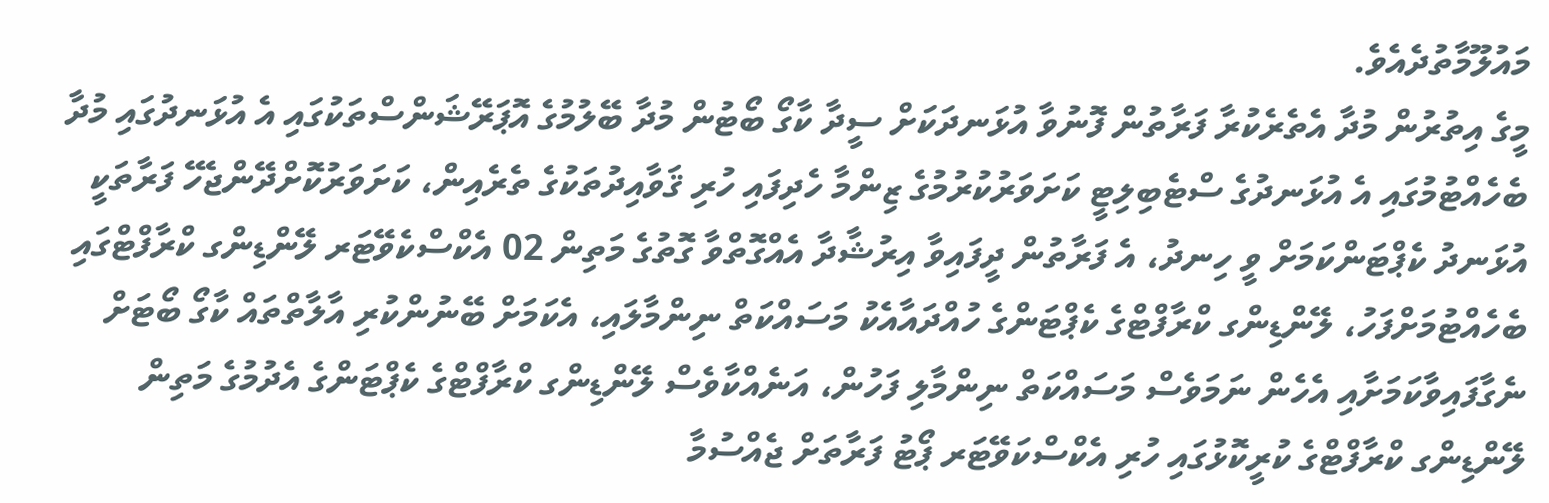މައުލޫމާތުދެއެވެ.
މީގެ އިތުރުން މުދާ އެތެރެކުރާ ފަރާތުން ފޮނުވާ އުޅަނދަކަށް ސީދާ ކާގޯ ބޯޓުން މުދާ ބޭލުމުގެ އޮޕަރޭޝަންސްތަކުގައި އެ އުޅަނދުގައި މުދާ ބެހެއްޓުމުގައި އެ އުޅަނދުގެ ސްޓެބިލިޓީ ކަށަވަރުކުރުމުގެ ޒިންމާ ހެދިފައި ހުރި ޤަވާއިދުތަކުގެ ތެރެއިން، ކަށަވަރުކޮށްދޭންޖެހޭ ފަރާތަކީ އުޅަނދު ކެޕްޓަންކަމަށް ވީ ހިނދު، އެ ފަރާތުން ދީފައިވާ އިރުޝާދާ އެއްގޮތްވާ ގޮތުގެ މަތިން 02 އެކްސްކެވޭޓަރ ލޭންޑިންގ ކްރާފްޓްގައި ބެހެއްޓުމަށްފަހު، ލޭންޑިންގ ކްރާފްޓްގެ ކެޕްޓަންގެ ހުއްދައާއެކު މަސައްކަތް ނިންމާލައި، އެކަމަށް ބޭނުންކުރި އާލާތްތައް ކާގޯ ބޯޓަށް ނެގާފައިވާކަމަށާއި އެހެން ނަމަވެސް މަސައްކަތް ނިންމާލި ފަހުން، އަނެއްކާވެސް ލޭންޑިންގ ކްރާފްޓްގެ ކެޕްޓަންގެ އެދުމުގެ މަތިން ލޭންޑިންގ ކްރާފްޓްގެ ކުރީކޮޅުގައި ހުރި އެކްސްކަވޭޓަރ ޕޯޓު ފަރާތަށް ޖެއްސުމާ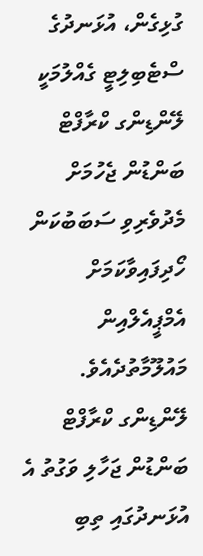ގުޅިގެން، އުޅަނދުގެ ސްޓެބިލިޓީ ގެއްލުމަކީ ލޭންޑިންގ ކްރާފްޓް ބަންޑުން ޖެހުމަށް މެދުވެރިވި ސަބަބުކަން ހޯދިފައިވާކަމަށް އެމްޕީއެލްއިން މައުލޫމާތުދެއެވެ.
ލޭންޑިންގ ކްރާފްޓް ބަންޑުން ޖަހާލި ވަގުތު އެ އުޅަނދުގައި ތިބި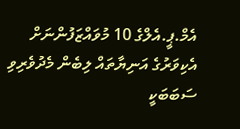އެމް.ޕީ.އެލްގެ 10 މުވައްޒަފުންނަށް އެކިވަރުގެ އަނިޔާތައް ލިބެން މެދުވެރިވި ސަބަބަކީ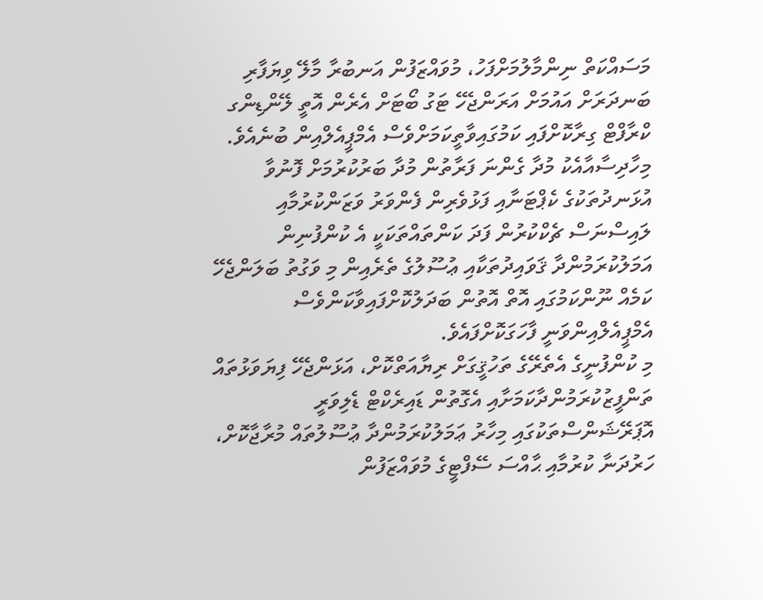މަސައްކަތް ނިންމާލުމަށްފަހު، މުވައްޒަފުން އަނބުރާ މާލޭ ވިޔަފާރި ބަނދަރަށް އައުމަށް އަރަންޖެހޭ ޓަގު ބޯޓަށް އެރެން އޮތީ ލޭންޑިންގ ކްރާފްޓް ގިރާކޮށްފައި ކަމުގައިވާތީކަމަށްވެސް އެމްޕީއެލްއިން ބުނެއެވެ.
މިހާދިސާއާއެކު މުދާ ގެންނަ ފަރާތުން މުދާ ބަރުކުރުމަށް ފޮނުވާ އުޅަނދުތަކުގެ ކެޕްޓަނާއި ފަޅުވެރިން ފެންވަރު ވަޒަންކުރުމާއި ލައިސްނަސް ޗެކްކުރުން ފަދަ ކަންތައްތަކަކީ އެ ކުންފުނިން އަމަލުކުރަމުންދާ ޤަވައިދުތަކާއި ޢުސޫލުގެ ތެރެއިން މި ވަގުތު ބަލަންޖެހޭ ކަމެއް ނޫންކަމުގައި އޮތް އޮތުން ބަދަލުކޮށްފައިވާކަންވެސް އެމްޕީއެލްއިންވަނީ ފާހަގަކޮށްފައެވެ.
މި ކުންފުނީގެ އެތެރޭގެ ތަހުޤީގަށް ރިޔާއަތްކޮށް، އަޅަންޖެހޭ ފިޔަވަޅުތައް ތަންފީޒުކުރަމުންދާކަމަށާއި އެގޮތުން ޑައިރެކްޓް ޑެލިވަރީ އޮޕަރޭޝަންސްތަކުގައި މިހާރު ޢަމަލުކުރަމުންދާ ޢުސޫލުތައް މުރާޖާކޮށް، ހަރުދަނާ ކުރުމާއި ޙާއްސަ ސޭފްޓީގެ މުވައްޒަފުން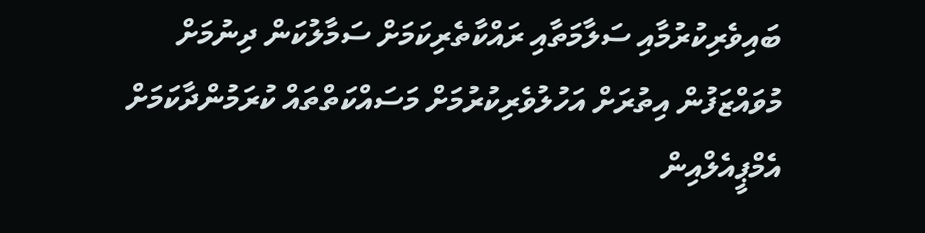ބައިވެރިކުރުމާއި ސަލާމަތާއި ރައްކާތެރިކަމަށް ސަމާލުކަން ދިނުމަށް މުވައްޒަފުން އިތުރަށް އަހުލުވެރިކުރުމަށް މަސައްކަތްތައް ކުރަމުންދާކަމަށް އެމްޕީއެލްއިން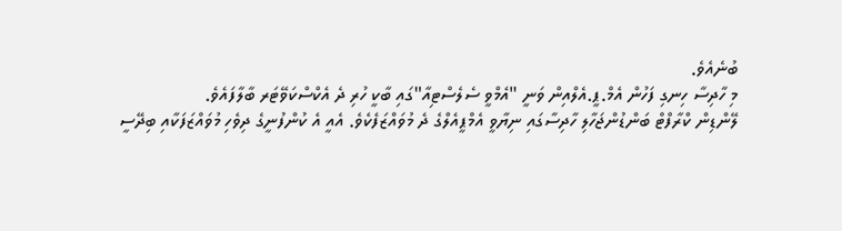ބުނެއެވެ.
މި ހާދިސާ ހިނގި ފަހުން އެމް.ޕީ.އެލްއިން ވަނީ "އެމްވީ ސެލެސްޓިއާ"ގައި ބާކީ ހުރި ދެ އެކްސްކަވޭޓަރ ބާލާފައެވެ.
ލޭންޑިން ކްރާފްޓް ބަންޑުންޖަހާލި ހާދިސާގައި ނިޔާވީ އެމްޕީއެލްގެ ދެ މުވައްޒަފެކެވެ. އެއީ އެ ކުންފުނީގެ ދިވެހި މުވައްޒަފަކާއި ބިދޭސީ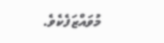މުވައްޒަފެކެވެ.